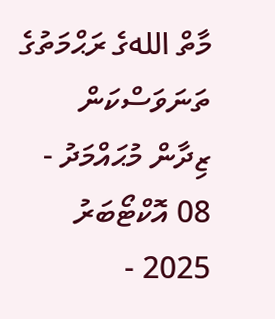މާތް اللهގެ ރަޙްމަތުގެ ތަނަވަސްކަން
ޒިދާން މުޙައްމަދު - 08 އޮކްޓޯބަރު 2025 -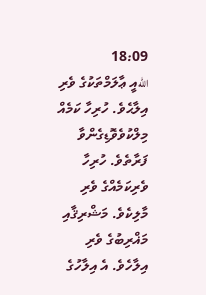18:09
اللهއީ ޢާލަމްތަކުގެ ވެރި އިލާޙެވެ. ހުރިހާ ކަމެއް މިލްކުވެވޮޑިގެންވާ ފަރާތެވެ. ހުރިހާ ވެރިކަމެއްގެ ވެރި މާލިކެވެ. މަޝްރިޤާއި މަޣްރިބުގެ ވެރި އިލާހެވެ. އެ އިލާހުގެ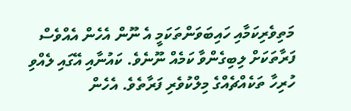މަތިވެރިކަމާއި ހައިބަވަންތަކަމީ އެ ނޫން އެހެން އެއްވެސް ފަރާތަކަށް ލިބިގެންވާ ކަމެއް ނޫނެވެ. ކައުނާއި އޭގައި ލެއްވި ހުރިހާ ތަކެއްޗެއްގެ މިލްކުވެރި ފަރާތެވެ. އެހެން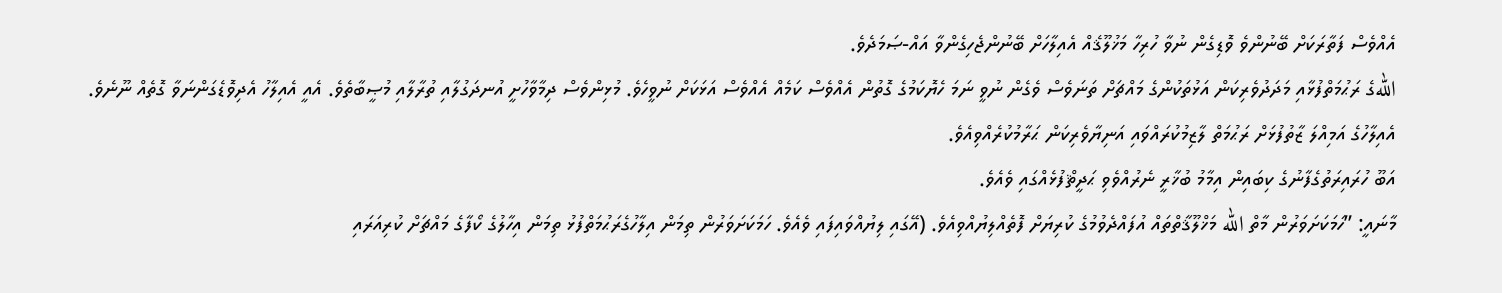އެއްވެސް ފަތާރަކަށް ބޭނުންވެ ވޮޑިގެން ނުވާ ހުރިހާ މަޚުލޫޤެއް އެއިލާހަށް ބޭނުންޖެހިގެންވާ އައް-ޞަމަދެވެ.
اللهގެ ރަޙުމަތްފުޅާއި މަދަދުވެރިކަން އަޅުތަކުންގެ މައްޗަށް ތަނަވެސް ވެގެން ނުވީ ނަމަ ހެޔޮކަމުގެ ގޮތުން އެއްވެސް ކަމެއް އެއްވެސް އަޅަކަށް ނުވީހެވެ. މުޅިންވެސް ދިމާވާހުށީ އުނދަގުލާއި ތުރާލާއި މުޞީބާތެވެ. އެއީ އެއިލާހު އެދިވޮޑެގަންނަވާ ގޮތެއް ނޫނެވެ. އެއިލާހުގެ އަމިއްލަ ޒާތުފުޅަށް ރަޙުމަތް ލާޒިމުކުރައްވައި އަނިޔާވެރިކަން ޙަރާމުކުރެއްވިއެވެ.
އަބޫ ހުރައިރަތުގެފާނުގެ ކިބައިން އިމާމު ބުޚާރީ ނެރުއްވެވި ޙަދީޘްފުޅެއްގައި ވެއެވެ.
މާނައީ: ”ހަމަކަށަވަރުން މާތް الله މަޚްލޫޤާތްތައް އުފައްދެވުމުގެ ކުރިޔަށް ފޮތެއްލިޔުއްވިއެވެ. (އޭގައި ލިޔުއްވައިފައި ވެއެވެ. ހަމަކަށަވަރުން ތިމަން އިލާހުގެރަޙުމަތްފުޅު ތިމަން އިހާލުގެ ކޯފާގެ މައްޗަށް ކުރިއަރައި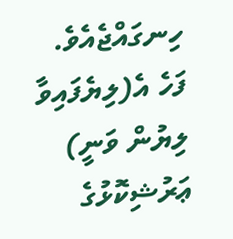ހިނގައްޖެއެވެ. ފަހެ އެ(ލިޔެފައިވާ ލިޔުން ވަނީ) ޢަރުޝިކޮޅުގެ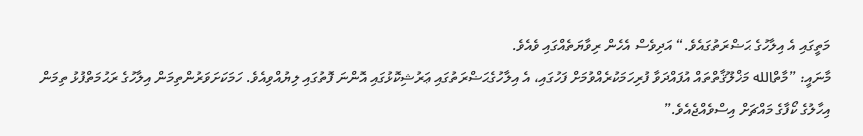މަތީގައި އެ އިލާހުގެ ޙަޟްރަތުގައެވެ.“ އަދިވެސް އެހެން ރިވާޔަތެއްގައި ވެއެވެ.
މާނައީ: ”މާތްالله މަޚްލޫޤާތްތައް އުފައްދަވާ ފުރިހަމަކުރެއްވުމަށް ފަހުގައި، އެ އިލާހުގެޙަޟްރަތުގައި ޢަރުޝިކޮޅުގައި އޮންނަ ފޮތުގައި ލިޔުއްވިއެވެ. ހަމަކަށަވަރުންތިމަން އިލާހުގެ ރަޙުމަތްފުޅު ތިމަން އިހާލުގެ ކޯފާގެ މައްޗަށް އިސްވެއްޖެއެވެ.”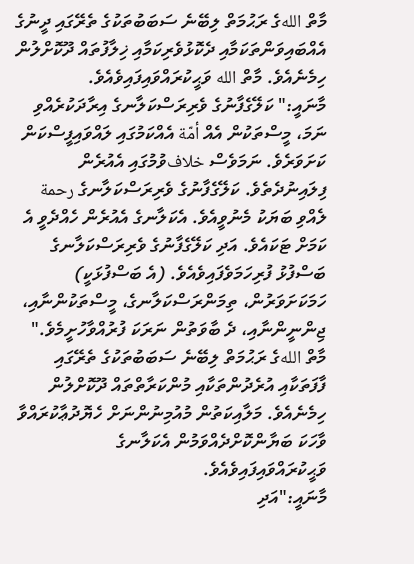މާތް اللهގެ ރަޙުމަތް ލިބޭނެ ސަބަބުތަކުގެ ތެރޭގައި ދީނުގެ އެއްބައިވަންތަކަމާއި ދެކޮޅުވެރިކަމާއި ޚިލާފުތައް ދޫކޮށްލުން ހިމެނެއެވެ. މާތް الله ވަޙީކުރައްވައިފައިވެއެވެ.
މާނައީ:" ކަލޭގެފާނުގެ ވެރިރަސްކަލާނގެ އިރާދަކުރެއްވި ނަމަ، މީސްތަކުން އެއް أمّة އެއްކަމުގައި ލައްވައިފީސްކަން ކަށަވަރެވެ. ނަމަވެސް خلافވުމުގައި އެއުރެން ފިލައިނުދެތެވެ. ކަލޭގެފާނުގެ ވެރިރަސްކަލާނގެ رحمة ލެއްވި ބަޔަކު މެނުވީއެވެ. އެކަލާނގެ އެއުރެން ހެއްދެވީ އެ ކަމަށް ޓަކައެވެ. އަދި ކަލޭގެފާނުގެ ވެރިރަސްކަލާނގެ ބަސްފުޅު ފުރިހަމަވެފައިވެއެވެ. (އެ ބަސްފުޅަކީ) ހަމަކަށަވަރުން، ތިމަންރަސްކަލާނގެ، މީސްތަކުންނާއި، ޖިންނީންނާއި، ދެ ބާވަތުން ނަރަކަ ފުރުއްވާހުށީމެވެ."
މާތް اللهގެ ރަޙުމަތް ލިބޭނެ ސަބަބުތަކުގެ ތެރޭގައި ފާފަތަކާއި އުރެދުންތަކާއި މުންކަރާތްތައް ދޫކޮށްލުން ހިމެނެއެވެ. މަލާއިކަތުން މުއުމިނުންނަށް ހެޔޮދުޢާކުރައްވާ ވާހަކަ ބަޔާންކޮށްދެއްވަމުން އެކަލާނގެ ވަޙީކުރައްވައިފައިވެއެވެ.
މާނައީ:"އަދި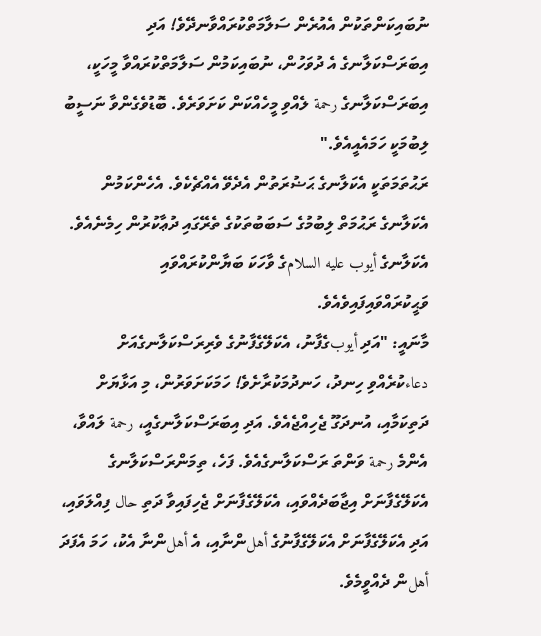ނުބައިކަންތަކުން އެއުރެން ސަލާމަތްކުރައްވާނދޭވެ! އަދި އިބަރަސްކަލާނގެ އެ ދުވަހުން، ނުބައިކަމުން ސަލާމަތްކުރައްވާ މީހަކީ، އިބަރަސްކަލާނގެ رحمة ލެއްވި މީހެއްކަން ކަށަވަރެވެ. ބޮޑުވެގެންވާ ނަސީބު ލިބުމަކީ ހަމައެއީއެވެ."
ރަޙުތަމަތަކީ އެކަލާނގެ ޙަޟުރަތުން އެދެވޭ އެއްޗެކެވެ. އެހެންކަމުން އެކަލާނގެ ރަޙުމަތް ލިބުމުގެ ސަބަބުތަކުގެ ތެރޭގައި ދުޢާކުރުން ހިމެނެއެވެ. އެކަލާނގެ أيوب عليه السلامގެ ވާހަކަ ބަޔާންކުރައްވައި ވަޙީކުރައްވައިފައިވެއެވެ.
މާނައީ: "އަދި أيوبގެފާނު، އެކަލޭގެފާނުގެ ވެރިރަސްކަލާނގެއަށް دعاءކުރެއްވި ހިނދު، ހަނދުމަކުރާށެވެ! ހަމަކަށަވަރުން، މި އަޅާޔަށް ދަތިކަމާއި، އުނދަގޫ ޖެހިއްޖެއެވެ. އަދި އިބަރަސްކަލާނގެއީ، رحمة ލައްވާ، އެންމެ رحمة ވަންތަ ރަސްކަލާނގެއެވެ. ފަހެ، ތިމަންރަސްކަލާނގެ އެކަލޭގެފާނަށް އިޖާބަދެއްވައި، އެކަލޭގެފާނަށް ޖެހިފައިވާ ދަތި حال ފިއްލަވައި، އަދި އެކަލޭގެފާނަށް އެކަލޭގެފާނުގެ أهلންނާއި، އެ أهلންނާ އެކު، ހަމަ އެފަދަ أهلން ދެއްވީމެވެ.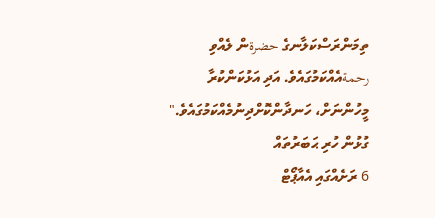ތިމަންރަސްކަލާނގެ حضرةން ލެއްވި رحمةއެއްކަމުގައެވެ. އަދި އަޅުކަންކުރާ މީހުންނަށް، ހަނދާންކޮށްދިނުމެއްކަމުގައެވެ."
ގުޅުން ހުރި ޙަބަރުތައް
6 ރަށެއްގައި އެއާޕޯޓް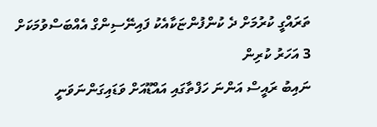ތަރައްގީ ކުރުމަށް ދެ ކުންފުންޏަކާއެކު ފައިނޭސިންގް އެއްބަސްވުމަކަށް
3 އަހަރު ކުރިން
ނައިބު ރައީސް އަންނަ ހަފްތާގައި އައްޑޫއަށް ވަޑައިގަންނަވަނީ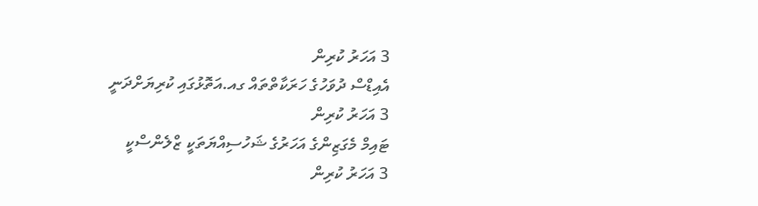3 އަހަރު ކުރިން
އެއިޑްސް ދުވަހުގެ ހަރަކާތްތައް ގއ.އަތޮޅުގައި ކުރިޔަށްދަނީ
3 އަހަރު ކުރިން
ޓައިމް މެގަޒިންގެ އަހަރުގެ ޝަހުސިއްޔަތަކީ ޒްލެންސްކީ
3 އަހަރު ކުރިން